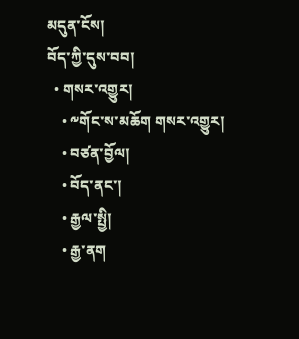མདུན་ངོས།
བོད་ཀྱི་དུས་བབ།
  • གསར་འགྱུར།
    • ༸གོང་ས་མཆོག གསར་འགྱུར།
    • བཙན་བྱོལ།
    • བོད་ནང་།
    • རྒྱལ་སྤྱི།
    • རྒྱ་ནག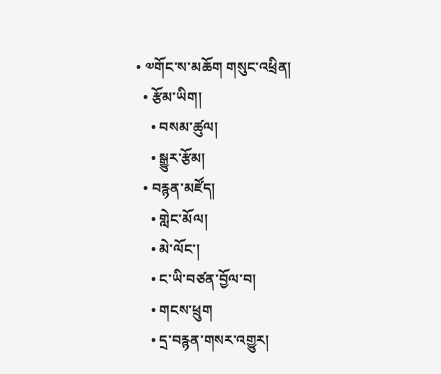• ༧གོང་ས་མཆོག གསུང་འཕྲིན།
  • རྩོམ་ཡིག།
    • བསམ་ཚུལ།
    • སྒྱུར་རྩོམ།
  • བརྙན་མཛོད།
    • གླེང་མོལ།
    • མེ་ལོང་།
    • ང་ཡི་བཙན་བྱོལ་བ།
    • གངས་ཕྲུག
    • དྲ་བརྙན་གསར་འགྱུར།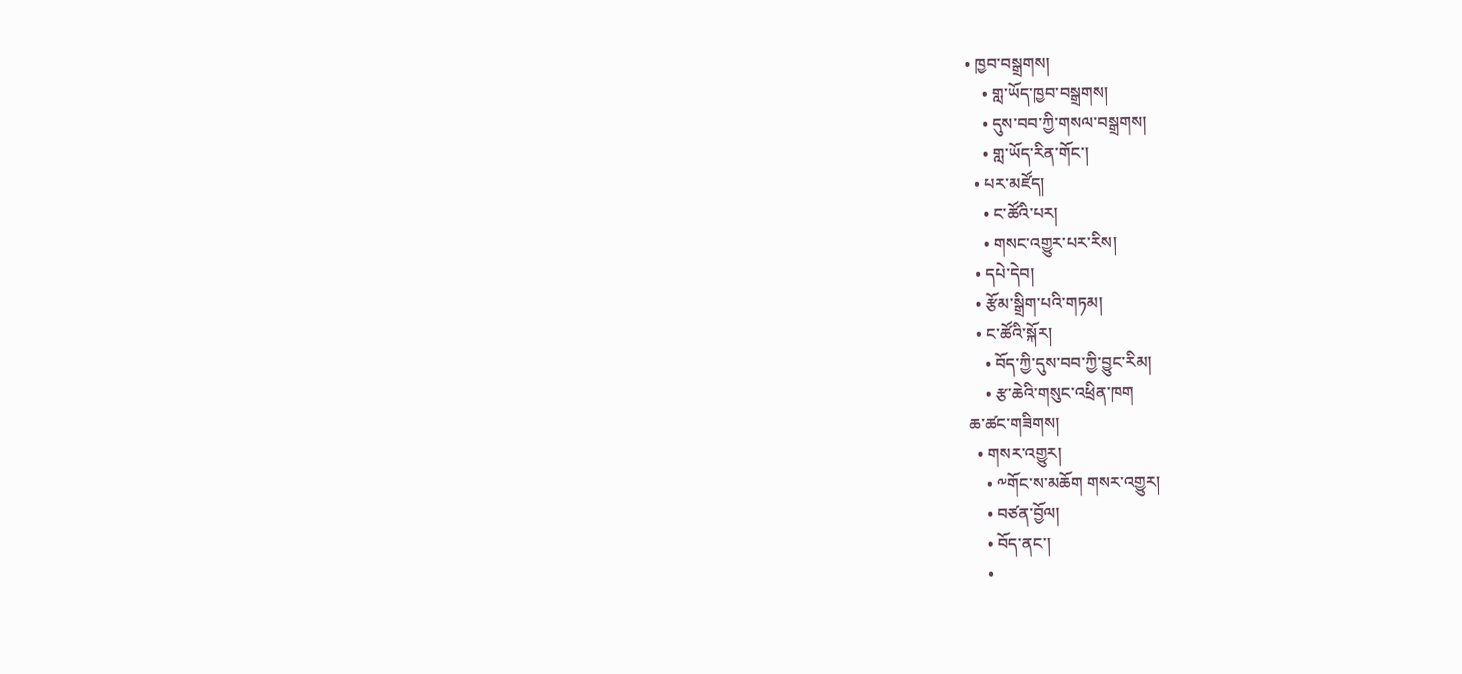• ཁྱབ་བསྒྲགས།
    • གླ་ཡོད་ཁྱབ་བསྒྲགས།
    • དུས་བབ་ཀྱི་གསལ་བསྒྲགས།
    • གླ་ཡོད་རིན་གོང་།
  • པར་མཛོད།
    • ང་ཚོའི་པར།
    • གསང་འགྱུར་པར་རིས།
  • དཔེ་དེབ།
  • རྩོམ་སྒྲིག་པའི་གཏམ།
  • ང་ཚོའི་སྐོར།
    • བོད་ཀྱི་དུས་བབ་ཀྱི་བྱུང་རིམ།
    • རྩ་ཆེའི་གསུང་འཕྲིན་ཁག
ཆ་ཚང་གཟིགས།
  • གསར་འགྱུར།
    • ༸གོང་ས་མཆོག གསར་འགྱུར།
    • བཙན་བྱོལ།
    • བོད་ནང་།
    •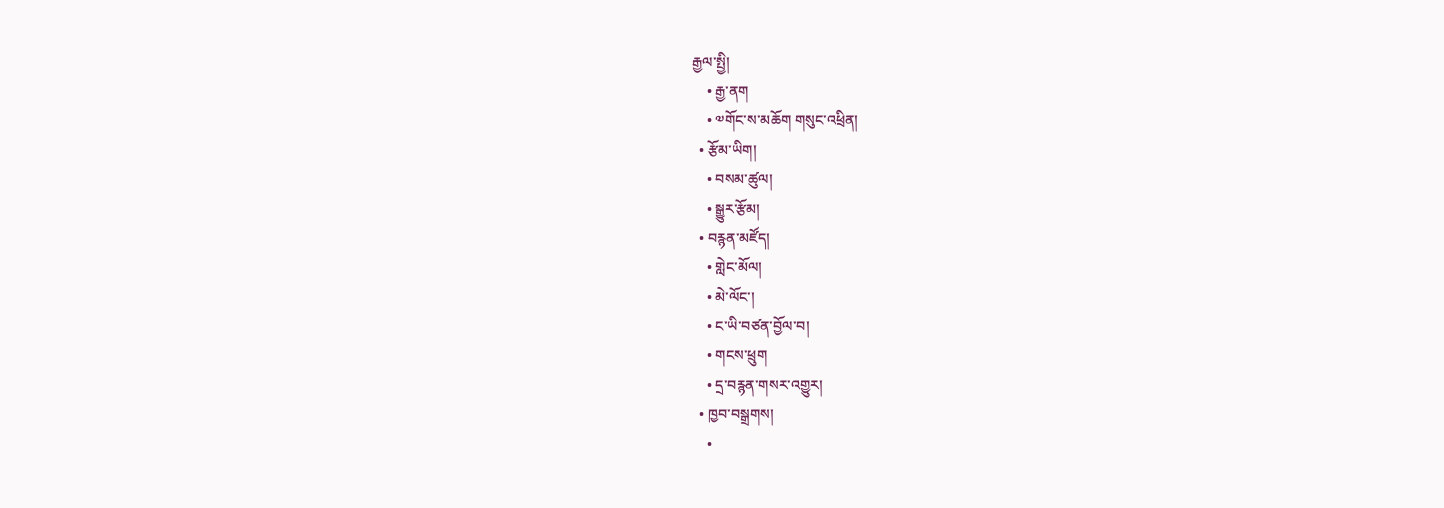རྒྱལ་སྤྱི།
    • རྒྱ་ནག
    • ༧གོང་ས་མཆོག གསུང་འཕྲིན།
  • རྩོམ་ཡིག།
    • བསམ་ཚུལ།
    • སྒྱུར་རྩོམ།
  • བརྙན་མཛོད།
    • གླེང་མོལ།
    • མེ་ལོང་།
    • ང་ཡི་བཙན་བྱོལ་བ།
    • གངས་ཕྲུག
    • དྲ་བརྙན་གསར་འགྱུར།
  • ཁྱབ་བསྒྲགས།
    •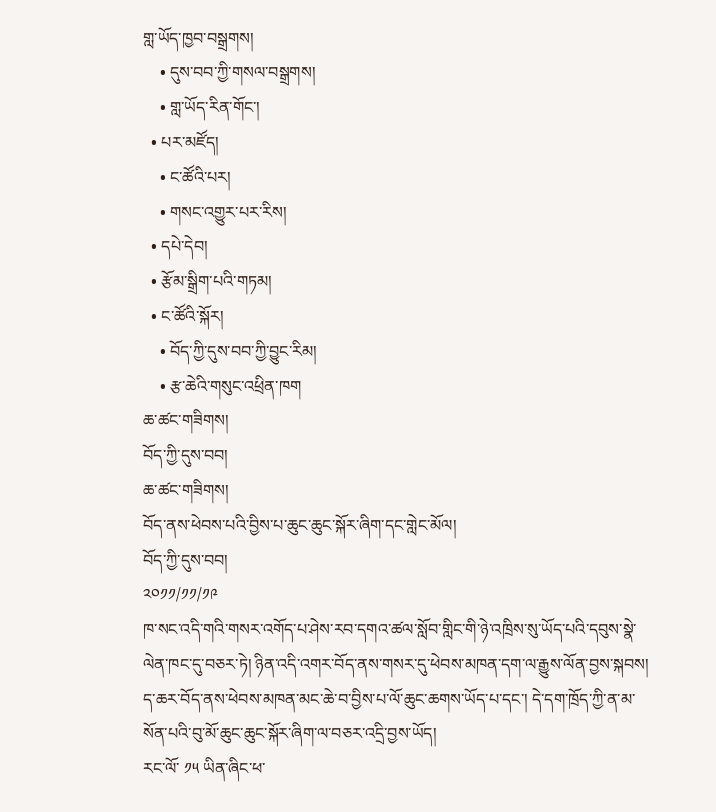གླ་ཡོད་ཁྱབ་བསྒྲགས།
    • དུས་བབ་ཀྱི་གསལ་བསྒྲགས།
    • གླ་ཡོད་རིན་གོང་།
  • པར་མཛོད།
    • ང་ཚོའི་པར།
    • གསང་འགྱུར་པར་རིས།
  • དཔེ་དེབ།
  • རྩོམ་སྒྲིག་པའི་གཏམ།
  • ང་ཚོའི་སྐོར།
    • བོད་ཀྱི་དུས་བབ་ཀྱི་བྱུང་རིམ།
    • རྩ་ཆེའི་གསུང་འཕྲིན་ཁག
ཆ་ཚང་གཟིགས།
བོད་ཀྱི་དུས་བབ།
ཆ་ཚང་གཟིགས།
བོད་ནས་ཕེབས་པའི་བྱིས་པ་ཆུང་ཆུང་སྐོར་ཞིག་དང་གླེང་མོལ།
བོད་ཀྱི་དུས་བབ།
༢༠༡༡/༡༡/༡༩
ཁ་སང་འདི་གའི་གསར་འགོད་པ་ཤེས་རབ་དགའ་ཚལ་སློབ་གླིང་གི་ཉེ་འཁྲིས་སུ་ཡོད་པའི་དབུས་སྣེ་ལེན་ཁང་དུ་བཅར་ཏེ། ཉིན་འདི་འགར་བོད་ནས་གསར་དུ་ཕེབས་མཁན་དག་ལ་རྒྱུས་ལོན་བྱས་སྐབས། ད་ཆར་བོད་ནས་ཕེབས་མཁན་མང་ཆེ་བ་བྱིས་པ་ལོ་ཆུང་ཆགས་ཡོད་པ་དང་། དེ་དག་ཁྲོད་ཀྱི་ན་མ་སོན་པའི་བུ་མོ་ཆུང་ཆུང་སྐོར་ཞིག་ལ་བཅར་འདྲི་བྱས་ཡོད།
རང་ལོ་ ༡༥ ཡིན་ཞིང་ཕ་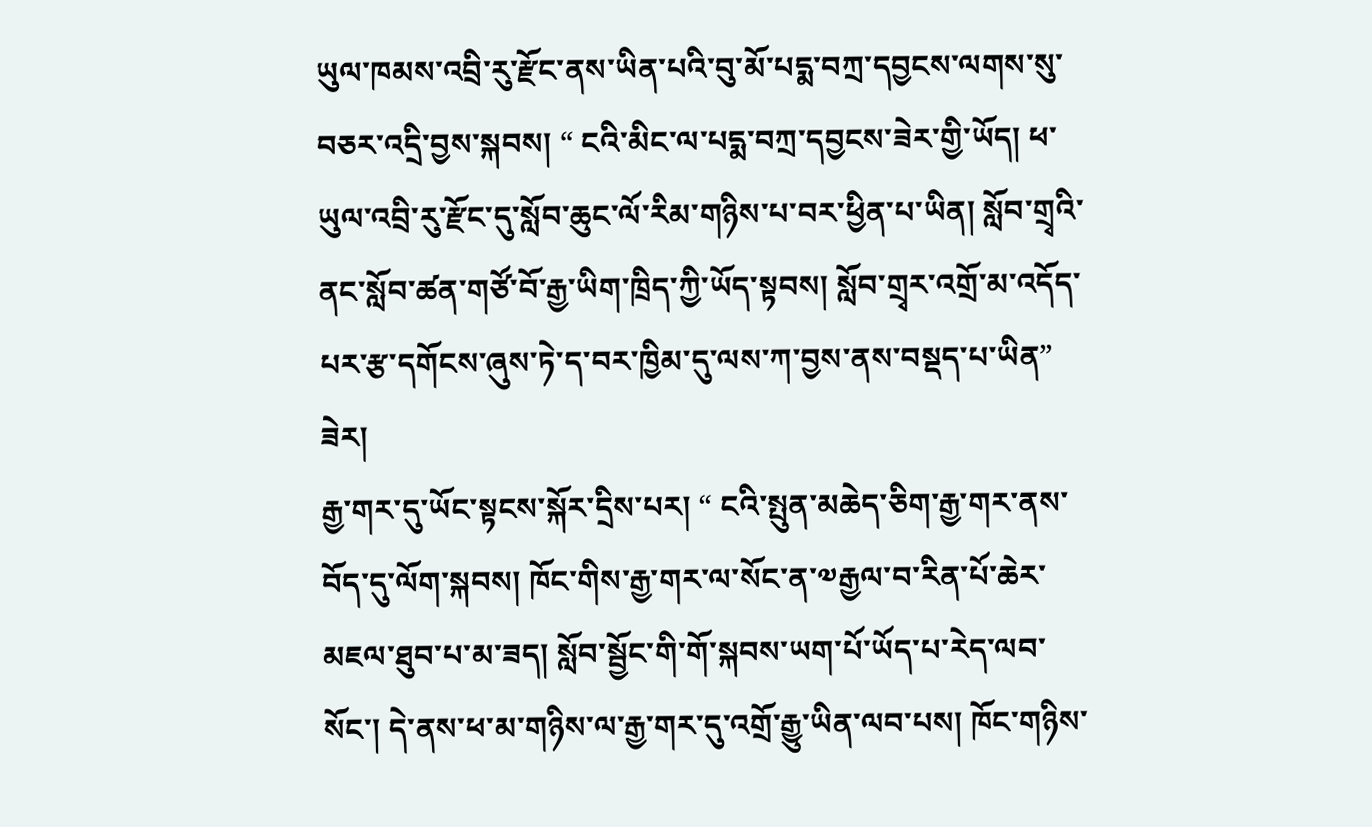ཡུལ་ཁམས་འབྲི་རུ་རྫོང་ནས་ཡིན་པའི་བུ་མོ་པདྨ་བཀྲ་དབྱངས་ལགས་སུ་བཅར་འདྲི་བྱས་སྐབས། “ ངའི་མིང་ལ་པདྨ་བཀྲ་དབྱངས་ཟེར་གྱི་ཡོད། ཕ་ཡུལ་འབྲི་རུ་རྫོང་དུ་སློབ་ཆུང་ལོ་རིམ་གཉིས་པ་བར་ཕྱིན་པ་ཡིན། སློབ་གྲྭའི་ནང་སློབ་ཚན་གཙོ་བོ་རྒྱ་ཡིག་ཁྲིད་ཀྱི་ཡོད་སྟབས། སློབ་གྲྭར་འགྲོ་མ་འདོད་པར་རྩ་དགོངས་ཞུས་ཏེ་ད་བར་ཁྱིམ་དུ་ལས་ཀ་བྱས་ནས་བསྡད་པ་ཡིན” ཟེར།
རྒྱ་གར་དུ་ཡོང་སྟངས་སྐོར་དྲིས་པར། “ ངའི་སྤུན་མཆེད་ཅིག་རྒྱ་གར་ནས་བོད་དུ་ལོག་སྐབས། ཁོང་གིས་རྒྱ་གར་ལ་སོང་ན་༧རྒྱལ་བ་རིན་པོ་ཆེར་མཇལ་ཐུབ་པ་མ་ཟད། སློབ་སྦྱོང་གི་གོ་སྐབས་ཡག་པོ་ཡོད་པ་རེད་ལབ་སོང་། དེ་ནས་ཕ་མ་གཉིས་ལ་རྒྱ་གར་དུ་འགྲོ་རྒྱུ་ཡིན་ལབ་པས། ཁོང་གཉིས་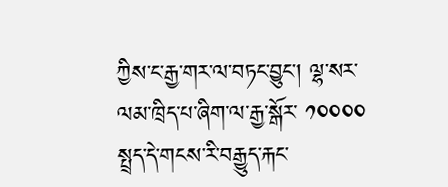ཀྱིས་ང་རྒྱ་གར་ལ་བཏང་བྱུང་། ལྷ་སར་ལམ་ཁྲིད་པ་ཞིག་ལ་རྒྱ་སྒོར་ ༡༠༠༠༠ སྤྲད་དེ་གངས་རི་བརྒྱུད་རྐང་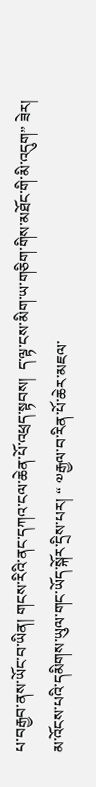པ་བརྒྱབ་ནས་ཡོང་བ་ཡིན། གངས་རིའི་ནང་དཀའ་ངལ་ཆེན་པོ་འཕྲད་སྟབས།  ད་ལྟ་ངས་མིག་ཡ་གཅིག་གིས་མཐོང་གི་མི་འདུག” ཟེར།
མ་འོངས་པའི་དམིགས་ཡུལ་གང་ཡོད་སྐོར་དྲིས་པར། “ ༧རྒྱལ་བ་རིན་པོ་ཆེར་མཇལ་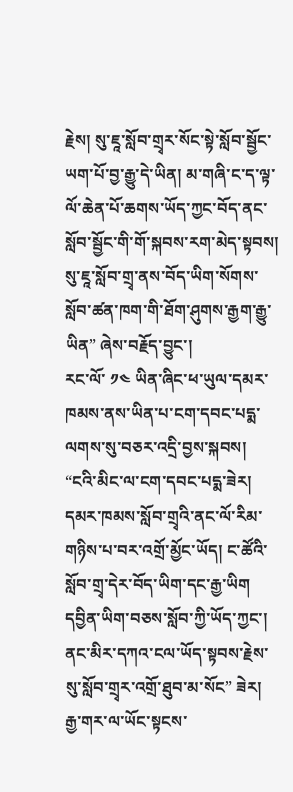རྗེས། སུ་ཇཱ་སློབ་གྲྭར་སོང་སྟེ་སློབ་སྦྱོང་ཡག་པོ་བྱ་རྒྱུ་དེ་ཡིན། མ་གཞི་ང་ད་ལྟ་ལོ་ཆེན་པོ་ཆགས་ཡོད་ཀྱང་བོད་ནང་སློབ་སྦྱོང་གི་གོ་སྐབས་རག་མེད་སྟབས། སུ་ཇཱ་སློབ་གྲྭ་ནས་བོད་ཡིག་སོགས་སློབ་ཚན་ཁག་གི་ཐོག་ཤུགས་རྒྱག་རྒྱུ་ཡིན” ཞེས་བརྗོད་བྱུང་།
རང་ལོ་ ༡༤ ཡིན་ཞིང་ཕ་ཡུལ་དམར་ཁམས་ནས་ཡིན་པ་ངག་དབང་པདྨ་ལགས་སུ་བཅར་འདྲི་བྱས་སྐབས། “ངའི་མིང་ལ་ངག་དབང་པདྨ་ཟེར།  དམར་ཁམས་སློབ་གྲྭའི་ནང་ལོ་རིམ་གཉིས་པ་བར་འགྲོ་མྱོང་ཡོད། ང་ཚོའི་སློབ་གྲྭ་དེར་བོད་ཡིག་དང་རྒྱ་ཡིག དབྱིན་ཡིག་བཅས་སློབ་ཀྱི་ཡོད་ཀྱང་། ནང་མིར་དཀའ་ངལ་ཡོད་སྟབས་རྗེས་སུ་སློབ་གྲྭར་འགྲོ་ཐུབ་མ་སོང” ཟེར།
རྒྱ་གར་ལ་ཡོང་སྟངས་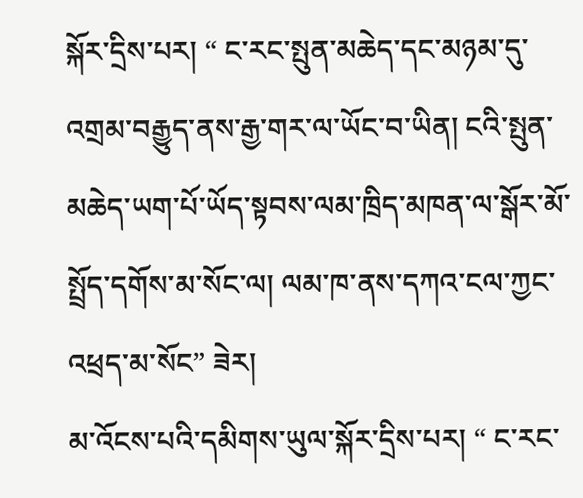སྐོར་དྲིས་པར། “ ང་རང་སྤུན་མཆེད་དང་མཉམ་དུ་འགྲམ་བརྒྱུད་ནས་རྒྱ་གར་ལ་ཡོང་བ་ཡིན། ངའི་སྤུན་མཆེད་ཡག་པོ་ཡོད་སྟབས་ལམ་ཁྲིད་མཁན་ལ་སྒོར་མོ་སྤྲོད་དགོས་མ་སོང་ལ། ལམ་ཁ་ནས་དཀའ་ངལ་ཀྱང་འཕྲད་མ་སོང” ཟེར།
མ་འོངས་པའི་དམིགས་ཡུལ་སྐོར་དྲིས་པར། “ ང་རང་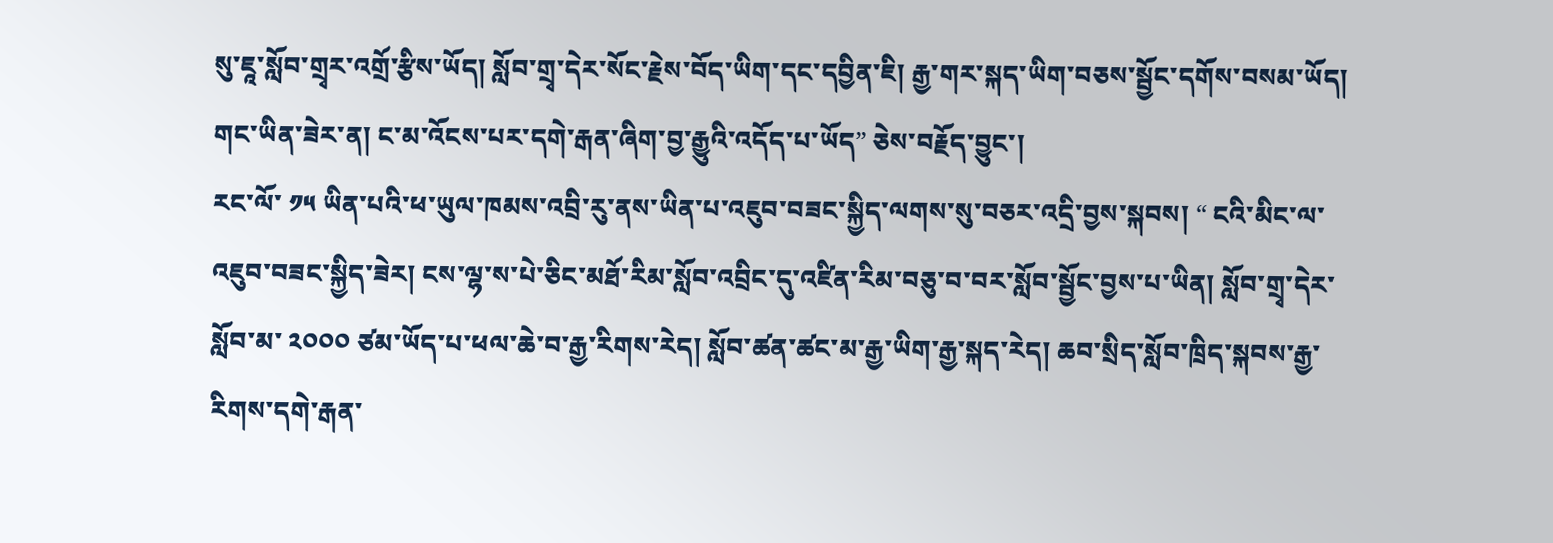སུ་ཇཱ་སློབ་གྲྭར་འགྲོ་རྩིས་ཡོད། སློབ་གྲྭ་དེར་སོང་རྗེས་བོད་ཡིག་དང་དབྱིན་ཇི། རྒྱ་གར་སྐད་ཡིག་བཅས་སྦྱོང་དགོས་བསམ་ཡོད། གང་ཡིན་ཟེར་ན། ང་མ་འོངས་པར་དགེ་རྒན་ཞིག་བྱ་རྒྱུའི་འདོད་པ་ཡོད” ཅེས་བརྗོད་བྱུང་།
རང་ལོ་ ༡༥ ཡིན་པའི་ཕ་ཡུལ་ཁམས་འབྲི་རུ་ནས་ཡིན་པ་འཇུབ་བཟང་སྐྱིད་ལགས་སུ་བཅར་འདྲི་བྱས་སྐབས། “ ངའི་མིང་ལ་འཇུབ་བཟང་སྐྱིད་ཟེར། ངས་ལྷ་ས་པེ་ཅིང་མཐོ་རིམ་སློབ་འབྲིང་དུ་འཛིན་རིམ་བཅུ་བ་བར་སློབ་སྦྱོང་བྱས་པ་ཡིན། སློབ་གྲྭ་དེར་སློབ་མ་ ༢༠༠༠ ཙམ་ཡོད་པ་ཕལ་ཆེ་བ་རྒྱ་རིགས་རེད། སློབ་ཚན་ཚང་མ་རྒྱ་ཡིག་རྒྱ་སྐད་རེད། ཆབ་སྲིད་སློབ་ཁྲིད་སྐབས་རྒྱ་རིགས་དགེ་རྒན་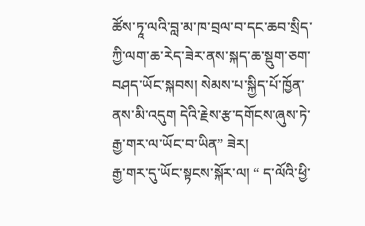ཚོས་ཏཱ་ལའི་བླ་མ་ཁ་བྲལ་བ་དང་ཆབ་སྲིད་ཀྱི་ལག་ཆ་རེད་ཟེར་ནས་སྐད་ཆ་སྡུག་ཅག་བཤད་ཡོང་སྐབས། སེམས་པ་སྐྱིད་པོ་ཁྱོན་ནས་མི་འདུག དེའི་རྗེས་རྩ་དགོངས་ཞུས་ཏེ་རྒྱ་གར་ལ་ཡོང་བ་ཡིན” ཟེར།
རྒྱ་གར་དུ་ཡོང་སྟངས་སྐོར་ལ། “ ད་ལོའི་ཕྱི་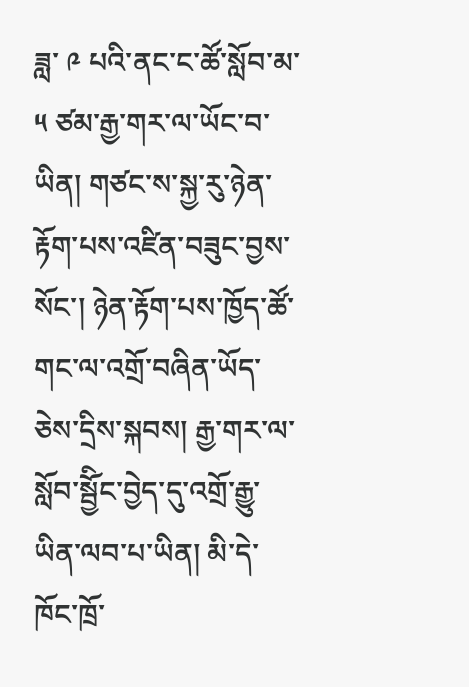ཟླ་ ༩ པའི་ནང་ང་ཚོ་སློབ་མ་ ༥ ཙམ་རྒྱ་གར་ལ་ཡོང་བ་ཡིན། གཙང་ས་སྐྱ་རུ་ཉེན་རྟོག་པས་འཛིན་བཟུང་བྱས་སོང་། ཉེན་རྟོག་པས་ཁྱོད་ཚོ་གང་ལ་འགྲོ་བཞིན་ཡོད་ཅེས་དྲིས་སྐབས། རྒྱ་གར་ལ་སློབ་སྦྱོིང་བྱེད་དུ་འགྲོ་རྒྱུ་ཡིན་ལབ་པ་ཡིན། མི་དེ་ཁོང་ཁྲོ་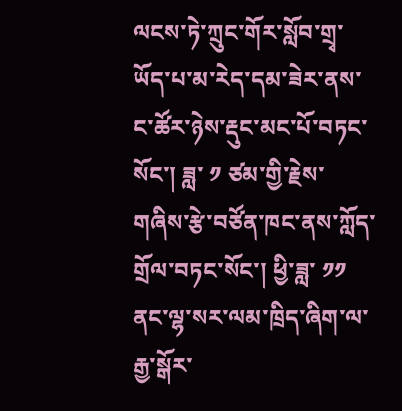ལངས་ཏེ་ཀྲུང་གོར་སློབ་གྲྭ་ཡོད་པ་མ་རེད་དམ་ཟེར་ནས་ང་ཚོར་ཉེས་རྡུང་མང་པོ་བཏང་སོང་། ཟླ་ ༡ ཙམ་གྱི་རྗེས་གཞིས་རྩེ་བཙོན་ཁང་ནས་ཀློད་གྲོལ་བཏང་སོང་། ཕྱི་ཟླ་ ༡༡ ནང་ལྷ་སར་ལམ་ཁྲིད་ཞིག་ལ་རྒྱ་སྒོར་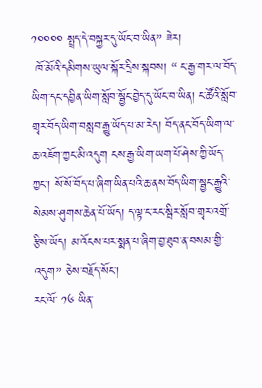༡༠༠༠༠ སྤྲད་དེ་བསྐྱར་དུ་ཡོང་བ་ཡིན” ཟེར།
 ཁོ་མོའི་དམིགས་ཡུལ་སྐོར་དྲིས་སྐབས། “ ང་རྒྱ་གར་ལ་བོད་ཡིག་དང་དབྱིན་ཡིག་སློབ་སྦྱོང་བྱེད་དུ་ཡོང་བ་ཡིན། ང་ཚོའི་སློབ་གྲྭར་བོད་ཡིག་བསླབ་རྒྱུ་ཡོད་པ་མ་རེད། བོད་ནང་བོད་ཡིག་ལ་ཆ་འཇོག་ཀྱང་མི་འདུག ངས་རྒྱ་ཡིག་ཡག་པོ་ཤེས་ཀྱི་ཡོད་ཀྱང་། སོ་སོ་བོད་པ་ཞིག་ཡིན་པའི་ཆ་ནས་བོད་ཡིག་སྦྱང་རྒྱུའི་སེམས་ཤུགས་ཆེན་པོ་ཡོད། ད་ལྟ་ང་རང་སྦིར་སློབ་གྲྭར་འགྲོ་རྩིས་ཡོད། མ་འོངས་པར་སྨན་པ་ཞིག་བྱ་ཐུབ་ན་བསམ་གྱི་འདུག” ཅེས་བརྗོད་སོང་།
རང་ལོ་ ༡༦ ཡིན་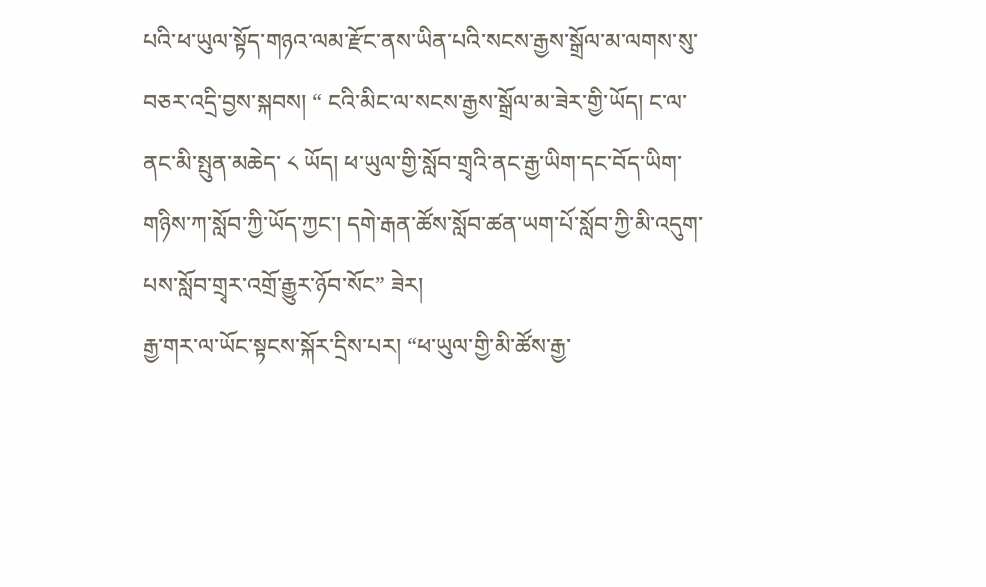པའི་ཕ་ཡུལ་སྟོད་གཉའ་ལམ་རྫོང་ནས་ཡིན་པའི་སངས་རྒྱས་སྒྲོལ་མ་ལགས་སུ་བཅར་འདྲི་བྱས་སྐབས། “ ངའི་མིང་ལ་སངས་རྒྱས་སྒྲོལ་མ་ཟེར་གྱི་ཡོད། ང་ལ་ནང་མི་སྤུན་མཆེད་ ༨ ཡོད། ཕ་ཡུལ་གྱི་སློབ་གྲྭའི་ནང་རྒྱ་ཡིག་དང་བོད་ཡིག་གཉིས་ཀ་སློབ་ཀྱི་ཡོད་ཀྱང་། དགེ་རྒན་ཚོས་སློབ་ཚན་ཡག་པོ་སློབ་ཀྱི་མི་འདུག་པས་སློབ་གྲྭར་འགྲོ་རྒྱུར་ཉོབ་སོང” ཟེར།
རྒྱ་གར་ལ་ཡོང་སྟངས་སྐོར་དྲིས་པར། “ཕ་ཡུལ་གྱི་མི་ཚོས་རྒྱ་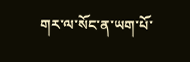གར་ལ་སོང་ན་ཡག་པོ་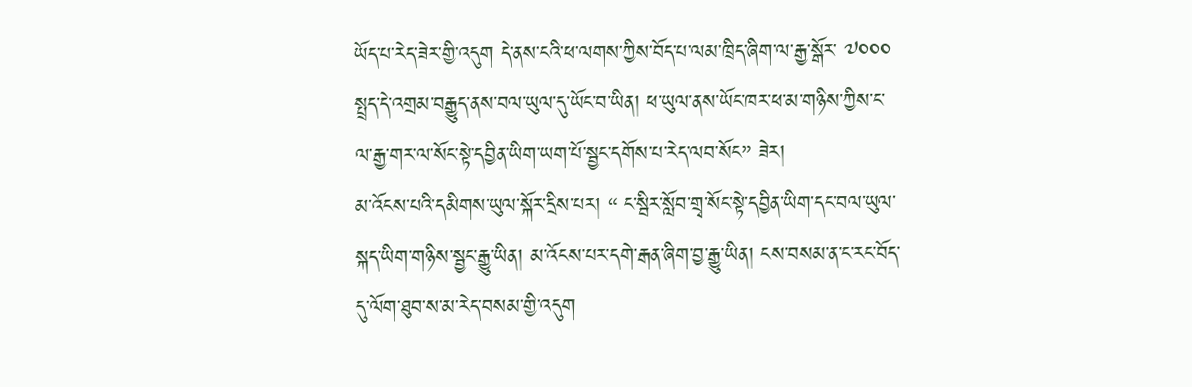ཡོད་པ་རེད་ཟེར་གྱི་འདུག དེ་ནས་ངའི་ཕ་ལགས་ཀྱིས་བོད་པ་ལམ་ཁྲིད་ཞིག་ལ་རྒྱ་སྒོར་ ༧༠༠༠ སྤྲད་དེ་འགྲམ་བརྒྱུད་ནས་བལ་ཡུལ་དུ་ཡོང་བ་ཡིན། ཕ་ཡུལ་ནས་ཡོང་ཁར་ཕ་མ་གཉིས་ཀྱིས་ང་ལ་རྒྱ་གར་ལ་སོང་སྟེ་དབྱིན་ཡིག་ཡག་པོ་སྦྱང་དགོས་པ་རེད་ལབ་སོང” ཟེར།
མ་འོངས་པའི་དམིགས་ཡུལ་སྐོར་དྲིས་པར། “ ང་སྦིར་སློབ་གྲྭ་སོང་སྟེ་དབྱིན་ཡིག་དང་བལ་ཡུལ་སྐད་ཡིག་གཉིས་སྦྱང་རྒྱུ་ཡིན། མ་འོངས་པར་དགེ་རྒན་ཞིག་བྱ་རྒྱུ་ཡིན། ངས་བསམ་ན་ང་རང་བོད་དུ་ལོག་ཐུབ་ས་མ་རེད་བསམ་གྱི་འདུག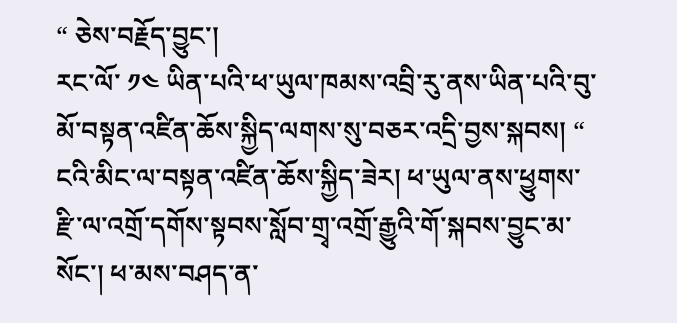“ ཅེས་བརྗོད་བྱུང་།
རང་ལོ་ ༡༤ ཡིན་པའི་ཕ་ཡུལ་ཁམས་འབྲི་རུ་ནས་ཡིན་པའི་བུ་མོ་བསྟན་འཛིན་ཆོས་སྐྱིད་ལགས་སུ་བཅར་འདྲི་བྱས་སྐབས། “ ངའི་མིང་ལ་བསྟན་འཛིན་ཆོས་སྐྱིད་ཟེར། ཕ་ཡུལ་ནས་ཕྱུགས་རྫི་ལ་འགྲོ་དགོས་སྟབས་སློབ་གྲྭ་འགྲོ་རྒྱུའི་གོ་སྐབས་བྱུང་མ་སོང་། ཕ་མས་བཤད་ན་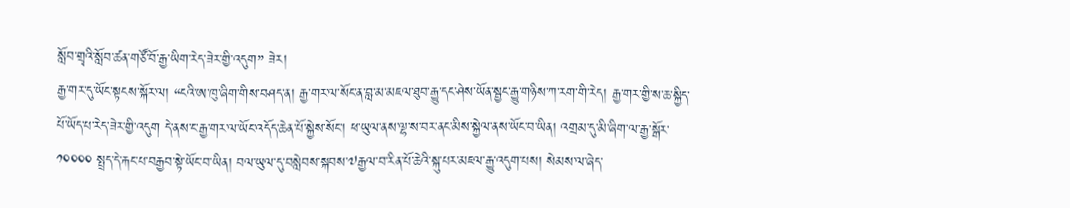སློབ་གྲྭའི་སློབ་ཚན་གཙོ་བོ་རྒྱ་ཡིག་རེད་ཟེར་གྱི་འདུག” ཟེར།
རྒྱ་གར་དུ་ཡོང་སྟངས་སྐོར་ལ། “ངའི་ཨ་ཁུ་ཞིག་གིས་བཤད་ན། རྒྱ་གར་ལ་སོང་ན་བླ་མ་མཇལ་ཐུབ་རྒྱུ་དང་ཤེས་ཡོན་སྦྱང་རྒྱུ་གཉིས་ཀ་རག་གི་རེད། རྒྱ་གར་གྱི་ས་ཆ་སྐྱིད་པོ་ཡོད་པ་རེད་ཟེར་གྱི་འདུག དེ་ནས་ང་རྒྱ་གར་ལ་ཡོང་འདོད་ཆེན་པོ་སྐྱེས་སོང་། ཕ་ཡུལ་ནས་ལྷ་ས་བར་ནང་མིས་སྐྱེལ་ནས་ཡོང་བ་ཡིན། འགྲམ་དུ་མི་ཞིག་ལ་རྒྱ་སྒོར་ ༡༠༠༠༠ སྤྲད་དེ་རྐང་པ་བརྒྱབ་སྟེ་ཡོང་བ་ཡིན། བལ་ཡུལ་དུ་བསླེབས་སྐབས་༧རྒྱལ་བ་རིན་པོ་ཆེའི་སྐུ་པར་མཇལ་རྒྱུ་འདུག་པས། སེམས་ལ་ཞེད་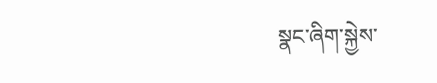སྣང་ཞིག་སྐྱེས་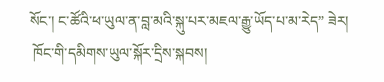སོང་། ང་ཚོའི་ཕ་ཡུལ་ན་བླ་མའི་སྐུ་པར་མཇལ་རྒྱུ་ཡོད་པ་མ་རེད” ཟེར།
 ཁོང་གི་དམིགས་ཡུལ་སྐོར་དྲིས་སྐབས།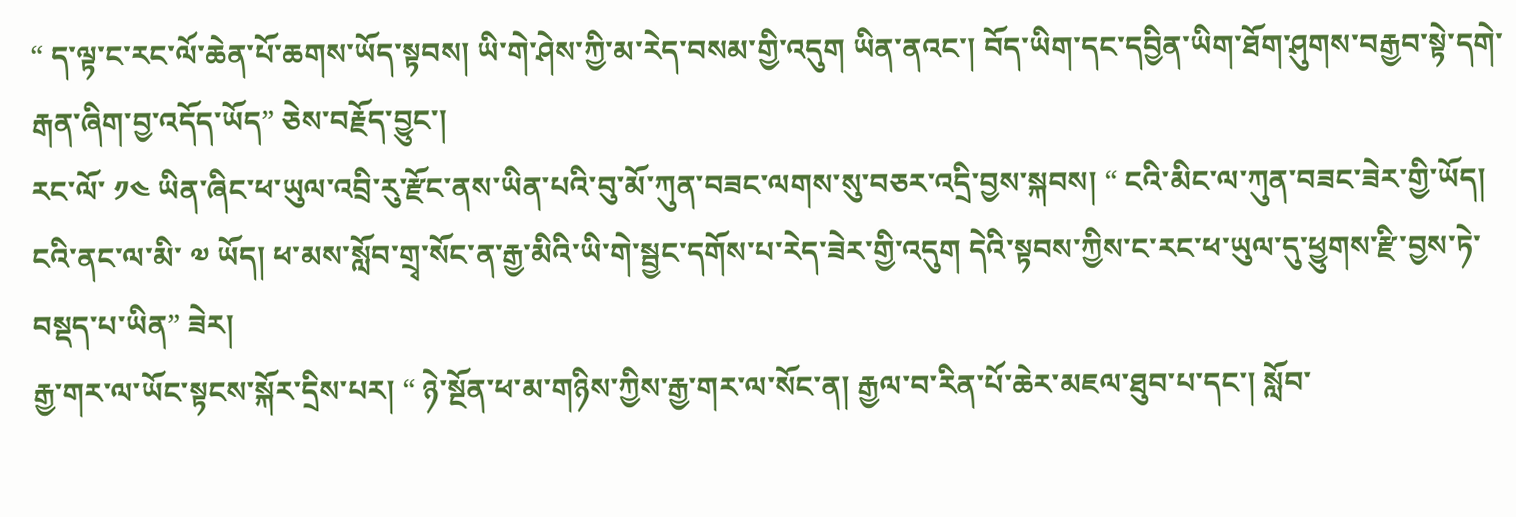“ ད་ལྟ་ང་རང་ལོ་ཆེན་པོ་ཆགས་ཡོད་སྟབས། ཡི་གེ་ཤེས་ཀྱི་མ་རེད་བསམ་གྱི་འདུག ཡིན་ནའང་། བོད་ཡིག་དང་དབྱིན་ཡིག་ཐོག་ཤུགས་བརྒྱབ་སྟེ་དགེ་རྒན་ཞིག་བྱ་འདོད་ཡོད” ཅེས་བརྗོད་བྱུང་།
རང་ལོ་ ༡༤ ཡིན་ཞིང་ཕ་ཡུལ་འབྲི་རུ་རྫོང་ནས་ཡིན་པའི་བུ་མོ་ཀུན་བཟང་ལགས་སུ་བཅར་འདྲི་བྱས་སྐབས། “ ངའི་མིང་ལ་ཀུན་བཟང་ཟེར་གྱི་ཡོད། ངའི་ནང་ལ་མི་ ༧ ཡོད། ཕ་མས་སློབ་གྲྭ་སོང་ན་རྒྱ་མིའི་ཡི་གེ་སྦྱང་དགོས་པ་རེད་ཟེར་གྱི་འདུག དེའི་སྟབས་ཀྱིས་ང་རང་ཕ་ཡུལ་དུ་ཕྱུགས་རྫི་བྱས་ཏེ་བསྡད་པ་ཡིན” ཟེར།
རྒྱ་གར་ལ་ཡོང་སྟངས་སྐོར་དྲིས་པར། “ ཉེ་སྔོན་ཕ་མ་གཉིས་ཀྱིས་རྒྱ་གར་ལ་སོང་ན། རྒྱལ་བ་རིན་པོ་ཆེར་མཇལ་ཐུབ་པ་དང་། སློབ་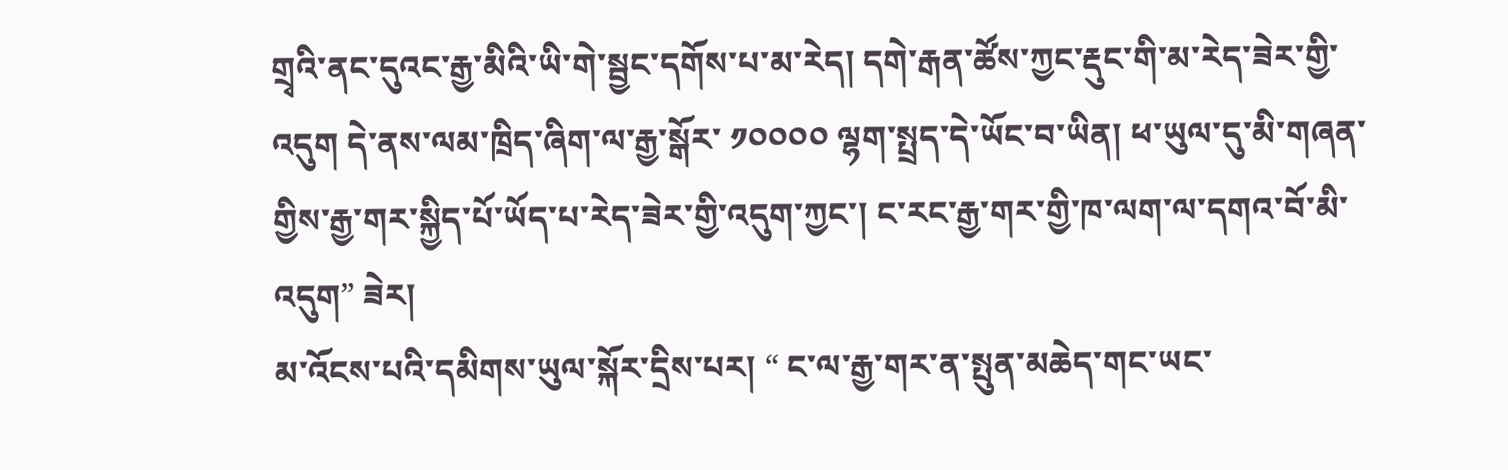གྲྭའི་ནང་དུའང་རྒྱ་མིའི་ཡི་གེ་སྦྱང་དགོས་པ་མ་རེད། དགེ་རྒན་ཚོས་ཀྱང་རྡུང་གི་མ་རེད་ཟེར་གྱི་འདུག དེ་ནས་ལམ་ཁྲིད་ཞིག་ལ་རྒྱ་སྒོར་ ༡༠༠༠༠ ལྷག་སྤྲད་དེ་ཡོང་བ་ཡིན། ཕ་ཡུལ་དུ་མི་གཞན་གྱིས་རྒྱ་གར་སྐྱིད་པོ་ཡོད་པ་རེད་ཟེར་གྱི་འདུག་ཀྱང་། ང་རང་རྒྱ་གར་གྱི་ཁ་ལག་ལ་དགའ་བོ་མི་འདུག” ཟེར།
མ་འོངས་པའི་དམིགས་ཡུལ་སྐོར་དྲིས་པར། “ ང་ལ་རྒྱ་གར་ན་སྤུན་མཆེད་གང་ཡང་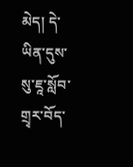མེད། དེ་ཡིན་དུས་སུ་ཇཱ་སློབ་གྲྭར་བོད་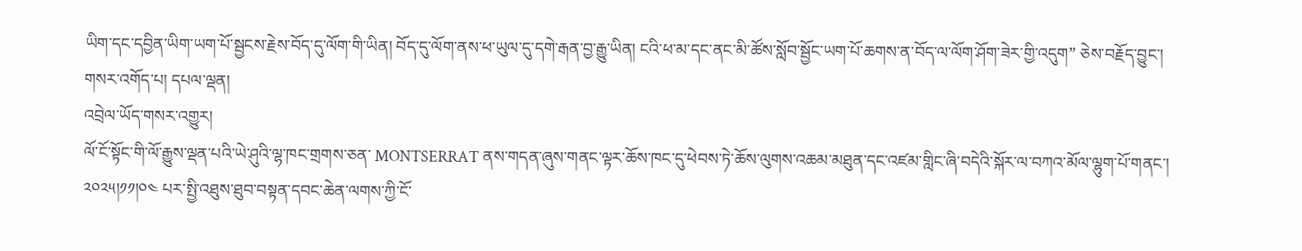ཡིག་དང་དབྱིན་ཡིག་ཡག་པོ་སྦྱངས་རྗེས་བོད་དུ་ལོག་གི་ཡིན། བོད་དུ་ལོག་ནས་ཕ་ཡུལ་དུ་དགེ་རྒན་བྱ་རྒྱུ་ཡིན། ངའི་ཕ་མ་དང་ནང་མི་ཚོས་སློབ་སྦྱོང་ཡག་པོ་ཆགས་ན་བོད་ལ་ལོག་ཤོག་ཟེར་གྱི་འདུག” ཅེས་བརྗོད་བྱུང་།
གསར་འགོད་པ། དཔལ་ལྡན།
འབྲེལ་ཡོད་གསར་འགྱུར།
ལོ་ངོ་སྟོང་གི་ལོ་རྒྱུས་ལྡན་པའི་ཡེ་ཤུའི་ལྷ་ཁང་གྲགས་ཅན་ MONTSERRAT ནས་གདན་ཞུས་གནང་ལྟར་ཆོས་ཁང་དུ་ཕེབས་ཏེ་ཆོས་ལུགས་འཆམ་མཐུན་དང་འཛམ་གླིང་ཞི་བདེའི་སྐོར་ལ་བཀའ་མོལ་ལྷུག་པོ་གནང་། ༢༠༢༥།༡༡།༠༤ པར་སྤྱི་འཐུས་ཐུབ་བསྟན་དབང་ཆེན་ལགས་ཀྱི་ངོ་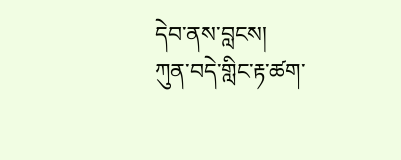དེབ་ནས་བླངས།
ཀུན་བདེ་གླིང་རྟ་ཚག་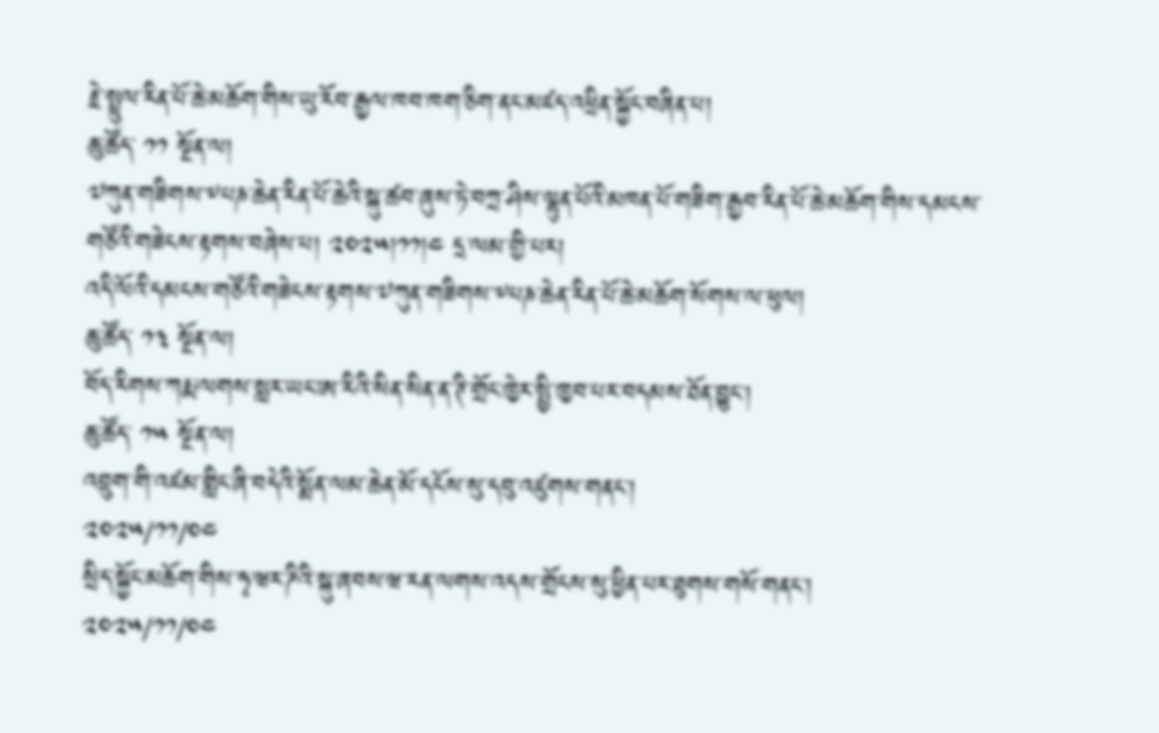རྗེ་སྤྲུལ་རིན་པོ་ཆེ་མཆོག་གིས་ཡུ་རོབ་རྒྱལ་ཁབ་ཁག་ཅིག་ནང་མཛད་འཕྲིན་སྐྱོང་བཞིན་པ།
ཆུ་ཚོད་ ༡༡ སྔོན་ལ།
༧ཀུན་གཟིགས་༸པཎ་ཆེན་རིན་པོ་ཆེའི་སྐུ་ཚབ་ཞུས་ཏེ་བཀྲ་ཤིས་ལྷུན་པོའི་མཁན་པོ་གཟིག་རྒྱབ་རིན་པོ་ཆེ་མཆོག་གིས་དམངས་གཙོའི་གཟེངས་རྟགས་བཞེས་པ། ༢༠༢༥།༡༡།༤ དྲ་ལམ་གྱི་པར།
འདི་ལོའི་དམངས་གཙོའི་གཟེངས་རྟགས་༧ཀུན་གཟིགས་༸པཎ་ཆེན་རིན་པོ་ཆེ་མཆོག་སོགས་ལ་ཕུལ།
ཆུ་ཚོད་ ༡༣ སྔོན་ལ།
བོད་རིགས་ཀརྨ་ལགས་སླར་ཡང་ཨ་རིའི་སིན་སིན་ན་ཊི་གྲོང་ཁྱེར་སྤྱི་ཁྱབ་པར་བདམས་ཐོན་བྱུང་།
ཆུ་ཚོད་ ༡༥ སྔོན་ལ།
འབྲུག་གི་འཛམ་གླིང་ཞི་བདེའི་སྨོན་ལམ་ཆེན་མོ་དངོས་སུ་དབུ་འཛུགས་གནང་།
༢༠༢༥/༡༡/༠༤
སྲིད་སྐྱོང་མཆོག་གིས་ཧྭ་ཝར་ཌིའི་སྐུ་ཞབས་ཝ་རན་ལགས་འདས་གྲོངས་སུ་ཕྱིན་པར་ཐུགས་གསོ་གནང་།
༢༠༢༥/༡༡/༠༤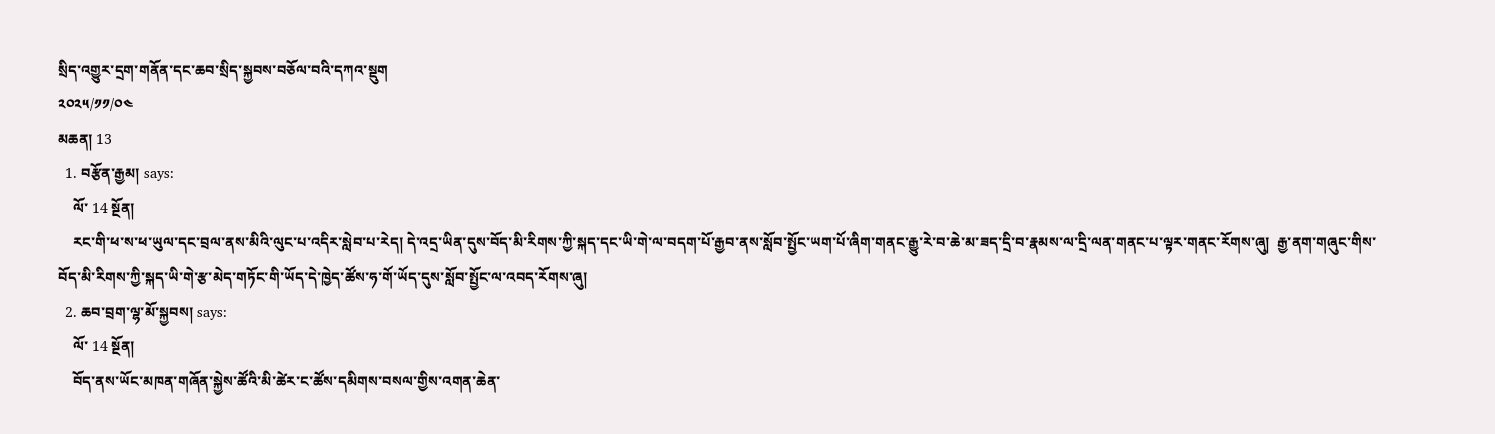སྲིད་འགྱུར་དྲག་གནོན་དང་ཆབ་སྲིད་སྐྱབས་བཅོལ་བའི་དཀའ་སྡུག
༢༠༢༥/༡༡/༠༤
མཆན། 13
  1. བརྩོན་རྒྱམ། says:
    ལོ་ 14 སྔོན།
    རང་གི་ཕ་ས་ཕ་ཡུལ་དང་བྲལ་ནས་མིའི་ལུང་པ་འདིར་སླེབ་པ་རེད། དེ་འདྲ་ཡིན་དུས་བོད་མི་རིགས་ཀྱི་སྐད་དང་ཡི་གེ་ལ་བདག་པོ་རྒྱབ་ནས་སློབ་སྤྱོང་ཡག་པོ་ཞིག་གནང་རྒྱུ་རེ་བ་ཆེ་མ་ཟད་དྲི་བ་རྣམས་ལ་དྲི་ལན་གནང་པ་ལྟར་གནང་རོགས་ཞུ།  རྒྱ་ནག་གཞུང་གིས་བོད་མི་རིགས་ཀྱི་སྐད་ཡི་གེ་རྩ་མེད་གཏོང་གི་ཡོད་དེ་ཁྱེད་ཚོས་ཧ་གོ་ཡོད་དུས་སློབ་སྤྱོང་ལ་འབད་རོགས་ཞུ།
  2. ཆབ་བྲག་ལྷ་མོ་སྐྱབས། says:
    ལོ་ 14 སྔོན།
    བོད་ནས་ཡོང་མཁན་གཞོན་སྐྱེས་ཚོའི་མི་ཚེར་ང་ཚོས་དམིགས་བསལ་གྱིས་འགན་ཆེན་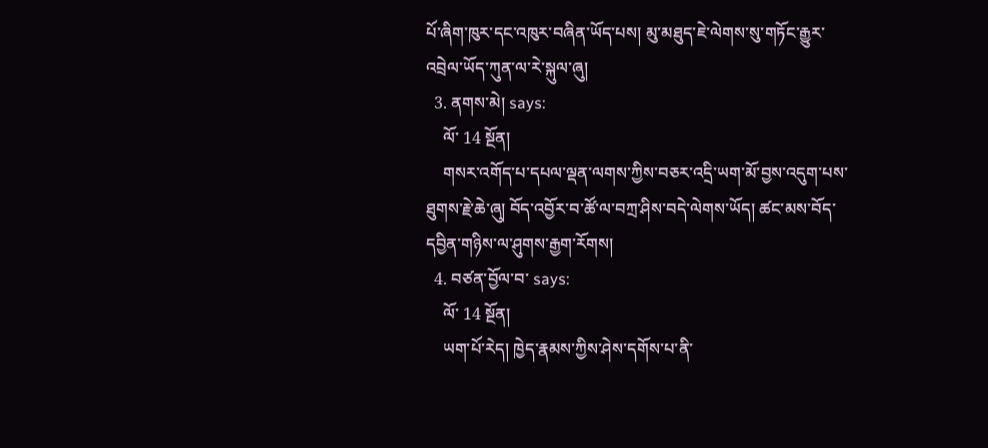པོ་ཞིག་ཁུར་དང་འཁུར་བཞིན་ཡོད་པས། མུ་མཐུད་ཇེ་ལེགས་སུ་གཏོང་རྒྱུར་འབྲེལ་ཡོད་ཀུན་ལ་རེ་སྐུལ་ཞུ།
  3. ནགས་མེ། says:
    ལོ་ 14 སྔོན།
    གསར་འགོད་པ་དཔལ་ལྡན་ལགས་ཀྱིས་བཅར་འདྲི་ཡག་མོ་བྱས་འདུག་པས་ཐུགས་རྗེ་ཆེ་ཞུ། བོད་འབྱོར་བ་ཚོ་ལ་བཀྲ་ཤིས་བདེ་ལེགས་ཡོད། ཚང་མས་བོད་དབྱིན་གཉིས་ལ་ཤུགས་རྒྱག་རོགས།
  4. བཙན་བྱོལ་བ་ says:
    ལོ་ 14 སྔོན།
    ཡག་པོ་རེད། ཁྱེད་རྣམས་ཀྱིས་ཤེས་དགོས་པ་ནི་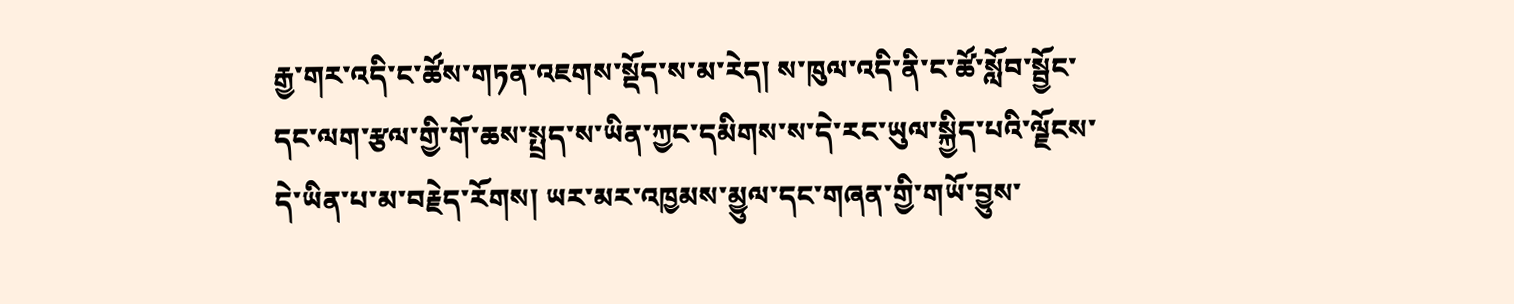རྒྱ་གར་འདི་ང་ཚོས་གཏན་འཇགས་སྡོད་ས་མ་རེད། ས་ཁུལ་འདི་ནི་ང་ཚོ་སློབ་སྦྱོང་དང་ལག་རྩལ་གྱི་གོ་ཆས་སྤྲད་ས་ཡིན་ཀྱང་དམིགས་ས་དེ་རང་ཡུལ་སྐྱིད་པའི་ལྗོངས་དེ་ཡིན་པ་མ་བརྗེད་རོགས། ཡར་མར་འཁྱམས་མྱུལ་དང་གཞན་གྱི་གཡོ་བྱུས་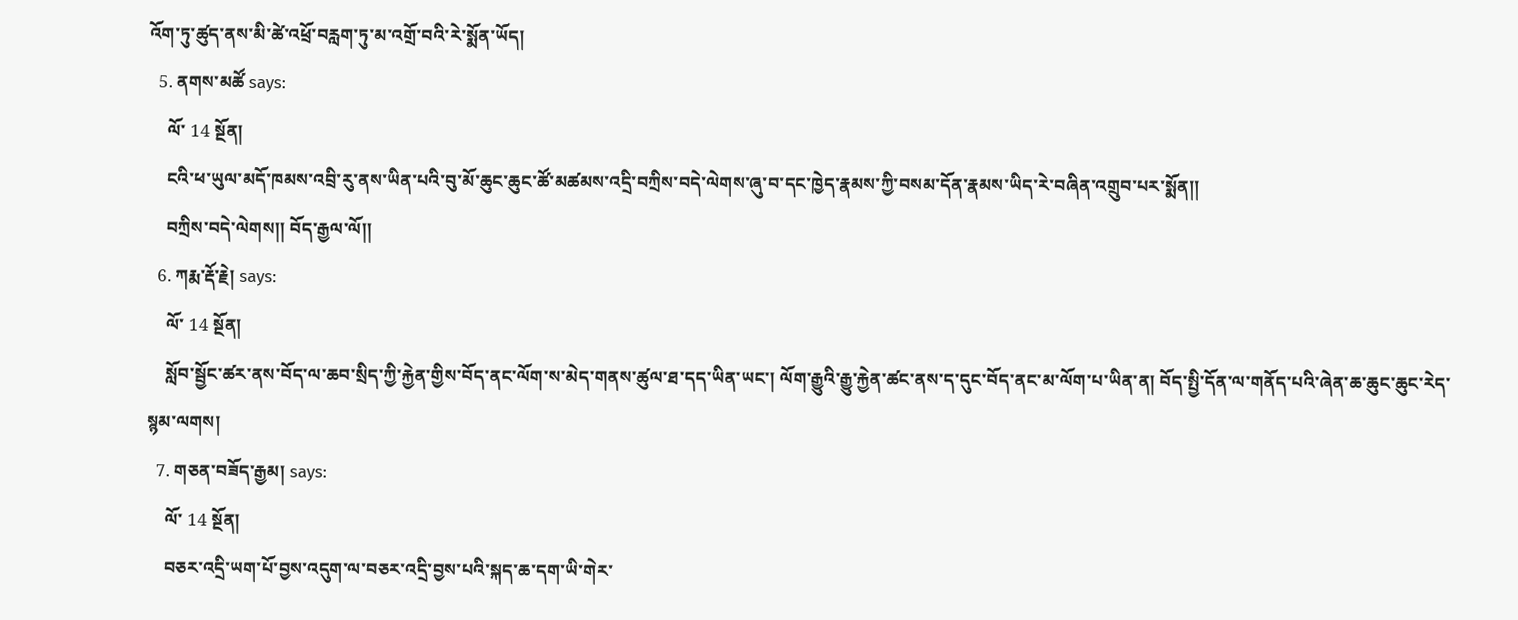འོག་ཏུ་ཚུད་ནས་མི་ཚེ་འཕྲོ་བརླག་ཏུ་མ་འགྲོ་བའི་རེ་སྨོན་ཡོད།
  5. ནགས་མཚོ says:
    ལོ་ 14 སྔོན།
    ངའི་ཕ་ཡུལ་མདོ་ཁམས་འབྲི་རུ་ནས་ཡིན་པའི་བུ་མོ་ཆུང་ཆུང་ཚོ་མཚམས་འདྲི་བཀྲིས་བདེ་ལེགས་ཞུ་བ་དང་ཁྱེད་རྣམས་ཀྱི་བསམ་དོན་རྣམས་ཡིད་རེ་བཞིན་འགྲུབ་པར་སྨོན།།
    བཀྲིས་བདེ་ལེགས།། བོད་རྒྱལ་ལོ།།
  6. ཀརྨ་རྡོ་རྗེ། says:
    ལོ་ 14 སྔོན།
    སློབ་སྦྱོང་ཚར་ནས་བོད་ལ་ཆབ་སྲིད་ཀྱི་རྐྱེན་གྱིས་བོད་ནང་ལོག་ས་མེད་གནས་ཚུལ་ཐ་དད་ཡིན་ཡང་། ལོག་རྒྱུའི་རྒྱུ་རྐྱེན་ཚང་ནས་ད་དུང་བོད་ནང་མ་ལོག་པ་ཡིན་ན། བོད་སྤྱི་དོན་ལ་གནོད་པའི་ཞེན་ཆ་ཆུང་ཆུང་རེད་སྙམ་ལགས།
  7. གཅན་བཟོད་རྒྱམ། says:
    ལོ་ 14 སྔོན།
    བཅར་འདྲི་ཡག་པོ་བྱས་འདུག་ལ་བཅར་འདྲི་བྱས་པའི་སྐད་ཆ་དག་ཡི་གེར་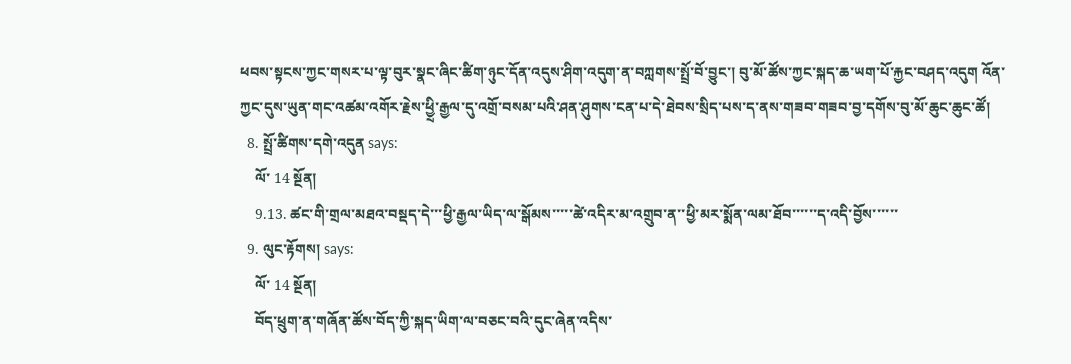ཕབས་སྟངས་ཀྱང་གསར་པ་ལྟ་བུར་སྣང་ཞིང་ཚིག་ཉུང་དོན་འདུས་ཤིག་འདུག་ན་བཀླགས་སྤྲོ་བོ་བྱུང་། བུ་མོ་ཚོས་ཀྱང་སྐད་ཆ་ཡག་པོ་རྐྱང་བཤད་འདུག འོན་ཀྱང་དུས་ཡུན་གང་འཚམ་འགོར་རྗེས་ཕྱྲི་རྒྱལ་དུ་འགྲོ་བསམ་པའི་ཤན་ཤུགས་ངན་པ་དེ་ཐེབས་སྲིད་པས་ད་ནས་གཟབ་གཟབ་བྱ་དགོས་བུ་མོ་ཆུང་ཆུང་ཚོ།
  8. སྤྲོ་ཚིགས་དགེ་འདུན says:
    ལོ་ 14 སྔོན།
    9.13. ཚང་གི་གྲལ་མཐའ་བསྡད་དེ་་་ཕྱི་རྒྱལ་ཡིད་ལ་སྒོམས་་་་་ཚེ་འདིར་མ་འགྲུབ་ན་་ཕྱི་མར་སྨོན་ལམ་ཐོབ་་་་་་ད་འདི་བྱོས་་་་་་
  9. ལུང་རྟོགས། says:
    ལོ་ 14 སྔོན།
    བོད་ཕྲུག་ན་གཞོན་ཚོས་བོད་ཀྱི་སྐད་ཡིག་ལ་བཅང་བའི་དུང་ཞེན་འདིས་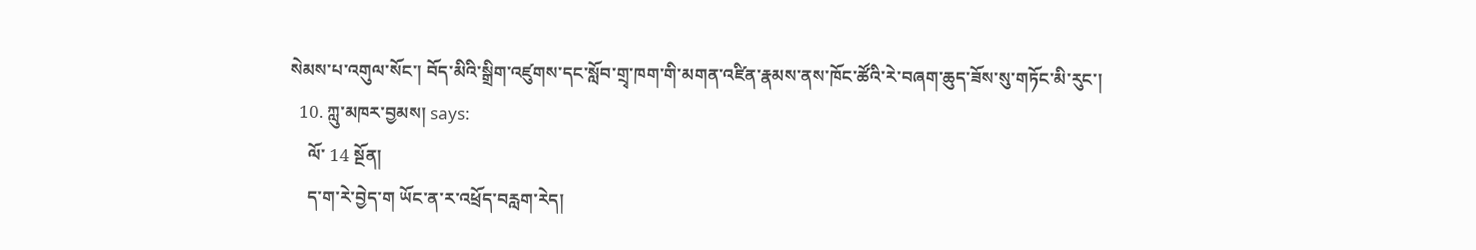སེམས་པ་འགུལ་སོང་། བོད་མིའི་སྒྲིག་འཛུགས་དང་སློབ་གྲྭ་ཁག་གི་མགན་འཛིན་རྣམས་ནས་ཁོང་ཚོའི་རེ་བཞག་ཆུད་ཟོས་སུ་གཏོང་མི་རུང་།
  10. ཀླུ་མཁར་བྱམས། says:
    ལོ་ 14 སྔོན།
    ད་ག་རེ་བྱེད་ག ཡོང་ན་ར་འཕྲོད་བརླག་རེད།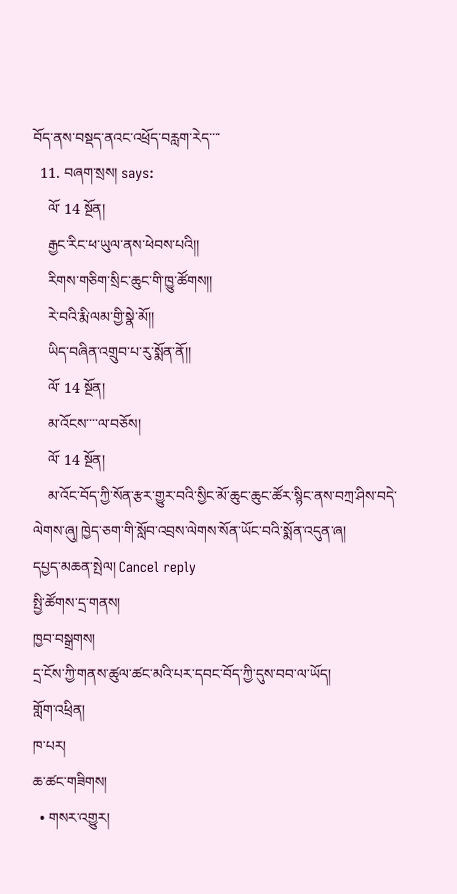བོད་ནས་བསྡད་ནའང་འཕྲོད་བརླག་རེད་་་་
  11. བཞག་སྲས། says:
    ལོ་ 14 སྔོན།
    རྒྱང་རིང་ཕ་ཡུལ་ནས་ཕེབས་པའི།།
    རིགས་གཅིག་སྲིང་ཆུང་གི་ཁྱུ་ཚོགས།།
    རེ་བའི་རྨི་ལམ་གྱི་སྣེ་མོ།།
    ཡིད་བཞིན་འགྲུབ་པ་རུ་སྨོན་ནོ།།
    ལོ་ 14 སྔོན།
    མ་འོངས་་་་ལ་བཅོས།
    ལོ་ 14 སྔོན།
    མ་འོང་བོད་ཀྱི་སོན་རྩར་གྱུར་བའི་སྱིང་མོ་ཆུང་ཆུང་ཚོར་སྙིང་ནས་བཀྲ་ཤིས་བདེ་ལེགས་ཞུ། ཁྱེད་ཅག་གི་སློབ་འབྲས་ལེགས་སོན་ཡོང་བའི་སྨོན་འདུན་ཞ།
དཔྱད་མཆན་སྤེལ། Cancel reply
སྤྱི་ཚོགས་དྲ་གནས།
ཁྱབ་བསྒྲགས།
དྲ་ངོས་ཀྱི་གནས་ཚུལ་ཚང་མའི་པར་དབང་བོད་ཀྱི་དུས་བབ་ལ་ཡོད།
གློག་འཕྲིན།
ཁ་པར།
ཆ་ཚང་གཟིགས།
  • གསར་འགྱུར།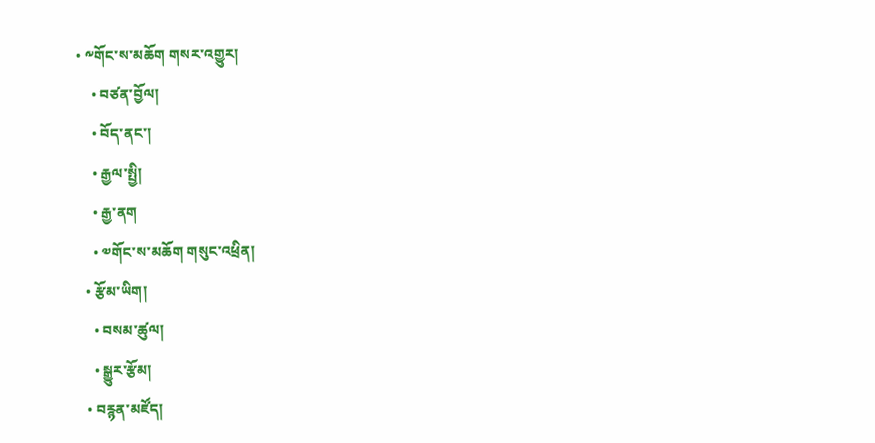• ༸གོང་ས་མཆོག གསར་འགྱུར།
    • བཙན་བྱོལ།
    • བོད་ནང་།
    • རྒྱལ་སྤྱི།
    • རྒྱ་ནག
    • ༧གོང་ས་མཆོག གསུང་འཕྲིན།
  • རྩོམ་ཡིག།
    • བསམ་ཚུལ།
    • སྒྱུར་རྩོམ།
  • བརྙན་མཛོད།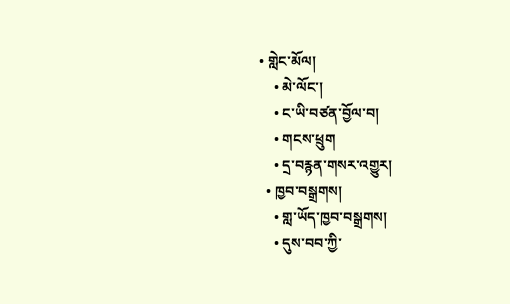• གླེང་མོལ།
    • མེ་ལོང་།
    • ང་ཡི་བཙན་བྱོལ་བ།
    • གངས་ཕྲུག
    • དྲ་བརྙན་གསར་འགྱུར།
  • ཁྱབ་བསྒྲགས།
    • གླ་ཡོད་ཁྱབ་བསྒྲགས།
    • དུས་བབ་ཀྱི་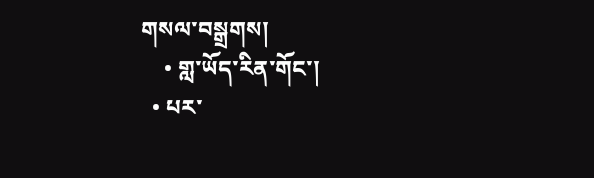གསལ་བསྒྲགས།
    • གླ་ཡོད་རིན་གོང་།
  • པར་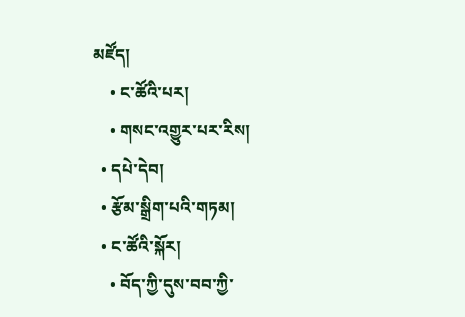མཛོད།
    • ང་ཚོའི་པར།
    • གསང་འགྱུར་པར་རིས།
  • དཔེ་དེབ།
  • རྩོམ་སྒྲིག་པའི་གཏམ།
  • ང་ཚོའི་སྐོར།
    • བོད་ཀྱི་དུས་བབ་ཀྱི་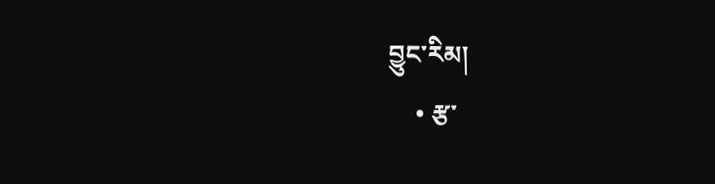བྱུང་རིམ།
    • རྩ་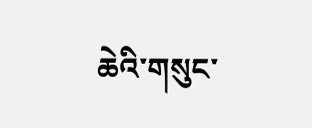ཆེའི་གསུང་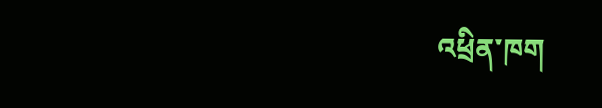འཕྲིན་ཁག